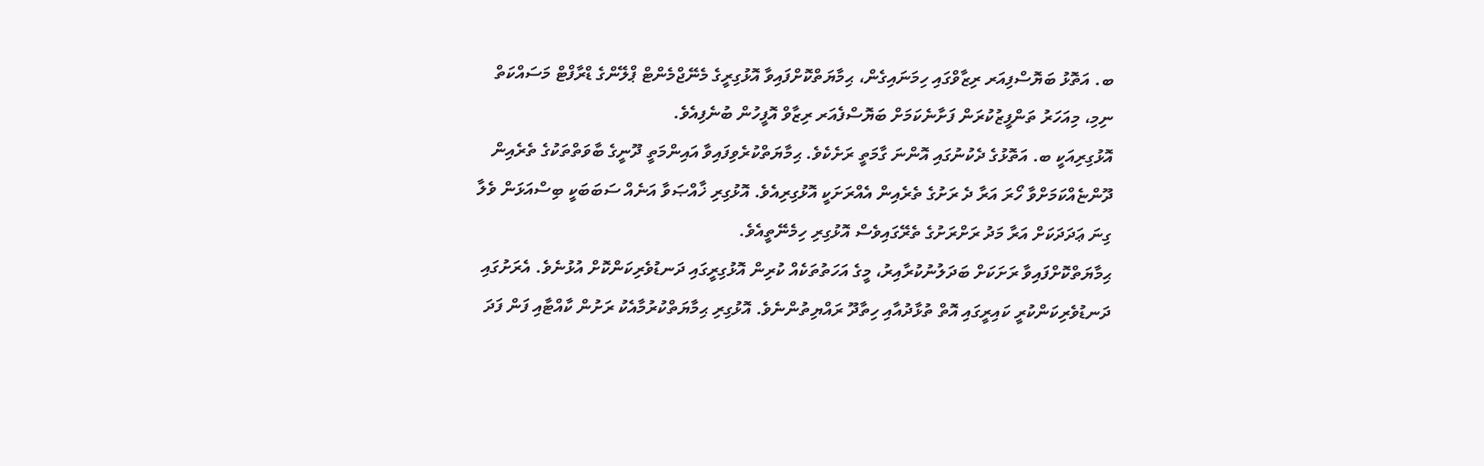ބ. އަތޮޅު ބަޔޮސްފިއަރ ރިޒާވްގައި ހިމަނައިގެން، ޙިމާޔަތްކޮށްފައިވާ އޮޅުގިރީގެ މެނޭޖްމެންޓް ޕްލޭންގެ ޑްރާފްޓް މަސައްކަތް ނިމި، މިއަހަރު ތަންފީޒުކުރަން ފަށާނެކަމަށް ބަޔޮސްފެއަރ ރިޒާވް އޮފީހުން ބުނެފިއެވެ.
އޮޅުގިރިއަކީ ބ. އަތޮޅުގެ ދެކުނުގައި އޮންނަ ގާމަތީ ރަށެކެވެ. ޙިމާޔަތްކުރެވިފައިވާ އައިންމަތީ ދޫނީގެ ބާވަތްތަކުގެ ތެރެއިން ދޫންޏެއްކަމަށްވާ ހޯރަ އަރާ ދެ ރަށުގެ ތެރެއިން އެއްރަށަކީ އޮޅުގިރިއެވެ. އޮޅުގިރި ޚާއްޞަވާ އަނެއް ސަބަބަކީ ބިސްއަޅަން ވެލާ ގިނަ ޢަދަދަކަށް އަރާ މަދު ރަށްރަށުގެ ތެރޭގައިވެސް އޮޅުގިރި ހިމެނޭތީއެވެ.
ޙިމާޔަތްކޮށްފައިވާ ރަށަކަށް ބަދަލުނުކުރާއިރު، މީގެ އަހަތުތަކެއް ކުރިން އޮޅުގިރީގައި ދަނޑުވެރިކަންކޮށް އުޅުނެވެ. އެރަށުގައި ދަނޑުވެރިކަންކުރީ ކައިރީގައި އޮތް ތުޅާދުއާއި ހިތާދޫ ރައްޔިތުންނެވެ. އޮޅުގިރި ޙިމާޔަތްކުރުމާއެކު ރަށުން ކާއްޓާއި ފަން ފަދަ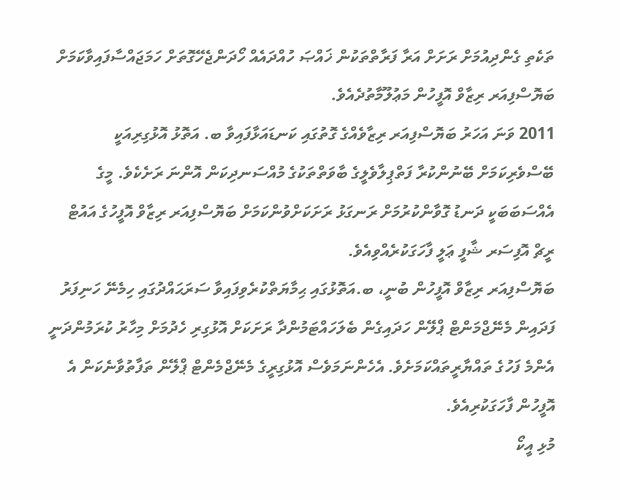ތަކެތި ގެންދިއުމަށް ރަށަށް އަރާ ފަރާތްތަކުން ޚައްޞަ ހުއްދައެއް ހޯދަންޖެހޭގޮތަށް ހަމަޖައްސާފައިވާކަމަށް ބަޔޮސްފިއަރ ރިޒާވް އޮފީހުން މަޢުލޫމާތުދެއެވެ.
2011 ވަނަ އަހަރު ބަޔޮސްފިއަރ ރިޒާވެއްގެ ގޮތުގައި ކަނޑައަޅާފައިވާ ބ. އަތޮޅު އޮޅުގިރިއަކީ ބޭސްވެރިކަމަށް ބޭނުންކުރާ ފަތްޕިލާވެލީގެ ބާވަތްތަކުގެ މުއްސަނދިކަން އޮންނަ ރަށެކެވެ. މީގެ އެއްސަބަބަކީ ދަނޑު ގޮވާންކުރުމަށް ރަނގަޅު ރަށަކަށްވުންކަމަށް ބަޔޮސްފިއަރ ރިޒާވް އޮފީހުގެ އައުޓް ރީޗް އޮފިސަރ ޝާފީ ޢަލީ ފާހަގަކުރެއްވިއެވެ.
ބަޔޮސްފިއަރ ރިޒާވް އޮފީހުން ބުނީ، ބ.އަތޮޅުގައި ޙިމާޔަތްކުރެވިފައިވާ ސަރަޙައްދުގައި ހިމެނޭ ހަނިފަރު ފަދައިން މެނޭޖްމަންޓް ޕްލޭން ހަދައިގެން ބެލަހައްޓަމުންދާ ރަށަކަށް އޮޅުގިރި ހެދުމަށް މިހާރު ކުރަމުންދަނީ އެންމެ ފަހުގެ ތައްޔާރީތައްކަމަށެވެ. އެހެންނަމަވެސް އޮޅުގިރީގެ މެނޭޖްމެންޓް ޕްލޭން ތަފާތުވާނެކަން އެ އޮފީހުން ފާހަގަކުރިއެވެ.
މުޅި އީކޯ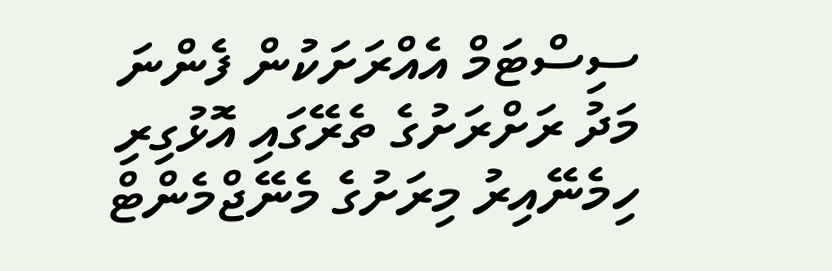ސިސްޓަމް އެއްރަށަކުން ފެންނަ މަދު ރަށްރަށުގެ ތެރޭގައި އޮޅުގިރި ހިމެނޭއިރު މިރަށުގެ މެނޭޖްމެންޓް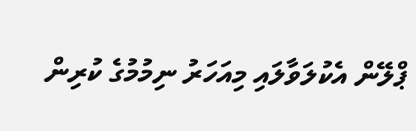ޕްލޭން އެކުލަވާލައި މިއަހަރު ނިމުމުގެ ކުރިން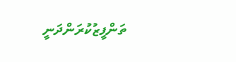ތަންފީޒުކުރަންދަނީ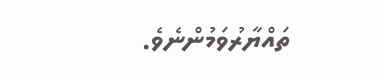ތައްޔާރުވަމުންނެވެ.